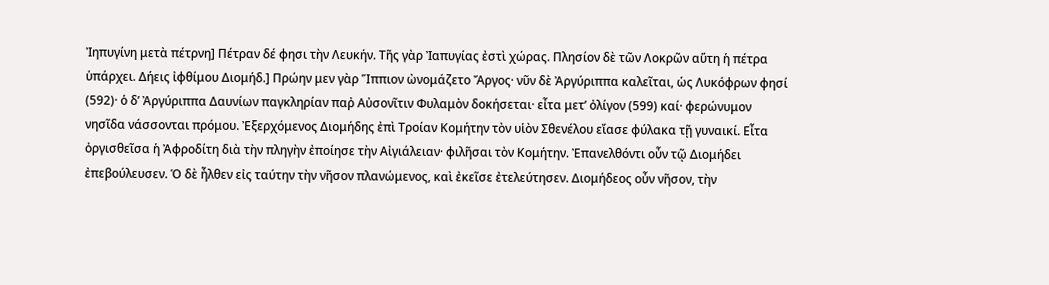Ἰηπυγίνη μετὰ πέτρνη] Πέτραν δέ φησι τὴν Λευκήν. Τῆς γὰρ Ἰαπυγίας ἐστὶ χώρας. Πλησίον δὲ τῶν Λοκρῶν αὕτη ἡ πέτρα ὑπάρχει. Δήεις ἰφθίμου Διομήδ.] Πρώην μεν γὰρ Ἵππιον ὠνομάζετο Ἄργος· νῦν δὲ Ἀργύριππα καλεῖται, ὡς Λυκόφρων φησί (592)· ὁ δʼ Ἀργύριππα Δαυνίων παγκληρίαν παῤ Αὐσονῖτιν Φυλαμὸν δοκήσεται· εἶτα μετʼ ὀλίγον (599) καί· φερώνυμον νησῖδα νάσσονται πρόμου. Ἐξερχόμενος Διομήδης ἐπὶ Τροίαν Κομήτην τὸν υἱὸν Σθενέλου εἴασε φύλακα τῇ γυναικί. Εἶτα ὀργισθεῖσα ἡ Ἀφροδίτη διὰ τὴν πληγὴν ἐποίησε τὴν Αἰγιάλειαν· φιλῆσαι τὸν Κομήτην. Ἐπανελθόντι οὖν τῷ Διομήδει ἐπεβούλευσεν. Ὁ δὲ ἦλθεν εἰς ταύτην τὴν νῆσον πλανώμενος, καὶ ἐκεῖσε ἐτελεύτησεν. Διομήδεος οὖν νῆσον, τὴν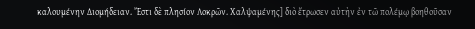καλουμένην Διομήδειαν. Ἔστι δὲ πλησίον Λοκρῶν. Χαλψαμένης] διὸ ἔτρωσεν αὐτὴν ἐν τῶ πολέμῳ βοηθοῦσαν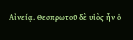Αἰνείᾳ. Θεσπρωτοῦ δὲ υἱὸς ἦν ὁ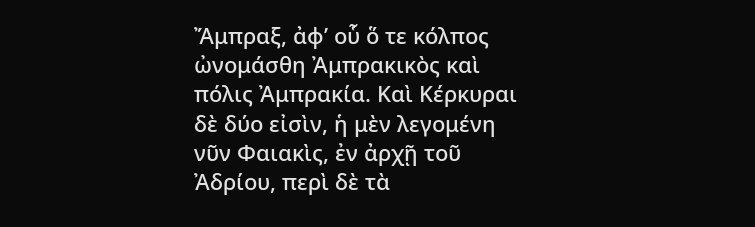Ἄμπραξ, ἀφʼ οὗ ὅ τε κόλπος ὠνομάσθη Ἀμπρακικὸς καὶ πόλις Ἀμπρακία. Καὶ Κέρκυραι δὲ δύο εἰσὶν, ἡ μὲν λεγομένη νῦν Φαιακὶς, ἐν ἀρχῇ τοῦ Ἀδρίου, περὶ δὲ τὰ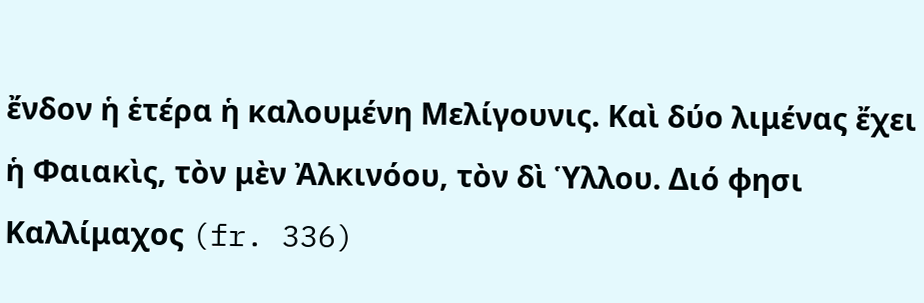ἔνδον ἡ ἑτέρα ἡ καλουμένη Μελίγουνις. Καὶ δύο λιμένας ἔχει ἡ Φαιακὶς, τὸν μὲν Ἀλκινόου, τὸν δὶ Ὑλλου. Διό φησι Καλλίμαχος (fr. 336)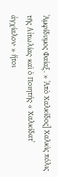Ἀμφίδυμος Φαίαξ. » Ἀπὸ Χαλκίδος] Χαλκὶς πόλις τῆς Αἰτωλίας· καὶ ὁ Ποιητής· « Χαλκίδατ᾿ ἀγχίαλον· » ἥτοι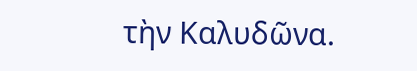τὴν Καλυδῶνα.